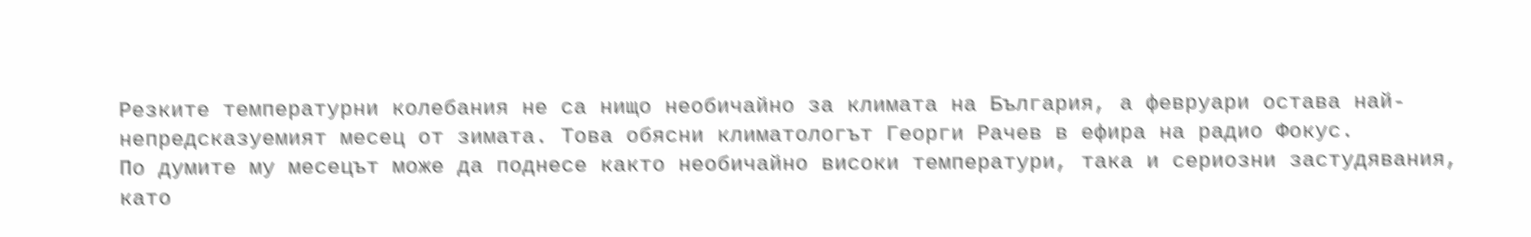Резките температурни колебания не са нищо необичайно за климата на България, а февруари остава най-непредсказуемият месец от зимата. Това обясни климатологът Георги Рачев в ефира на радио Фокус.
По думите му месецът може да поднесе както необичайно високи температури, така и сериозни застудявания, като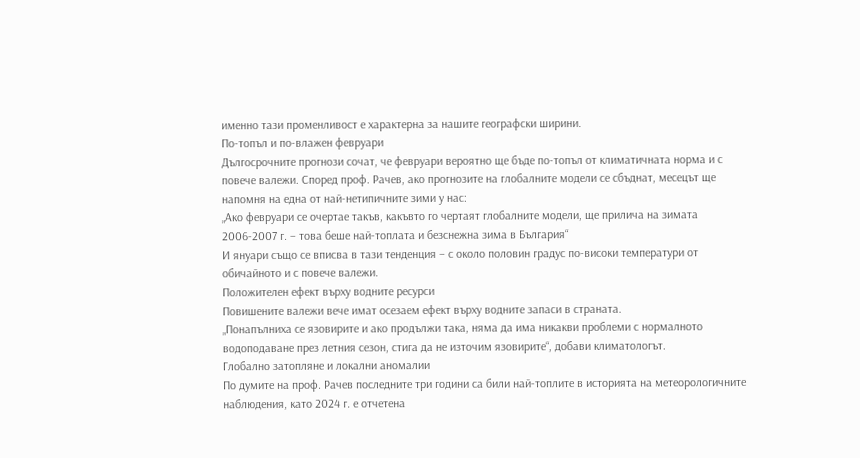именно тази променливост е характерна за нашите географски ширини.
По-топъл и по-влажен февруари
Дългосрочните прогнози сочат, че февруари вероятно ще бъде по-топъл от климатичната норма и с повече валежи. Според проф. Рачев, ако прогнозите на глобалните модели се сбъднат, месецът ще напомня на една от най-нетипичните зими у нас:
„Ако февруари се очертае такъв, какъвто го чертаят глобалните модели, ще прилича на зимата 2006-2007 г. – това беше най-топлата и безснежна зима в България“
И януари също се вписва в тази тенденция – с около половин градус по-високи температури от обичайното и с повече валежи.
Положителен ефект върху водните ресурси
Повишените валежи вече имат осезаем ефект върху водните запаси в страната.
„Понапълниха се язовирите и ако продължи така, няма да има никакви проблеми с нормалното водоподаване през летния сезон, стига да не източим язовирите“, добави климатологът.
Глобално затопляне и локални аномалии
По думите на проф. Рачев последните три години са били най-топлите в историята на метеорологичните наблюдения, като 2024 г. е отчетена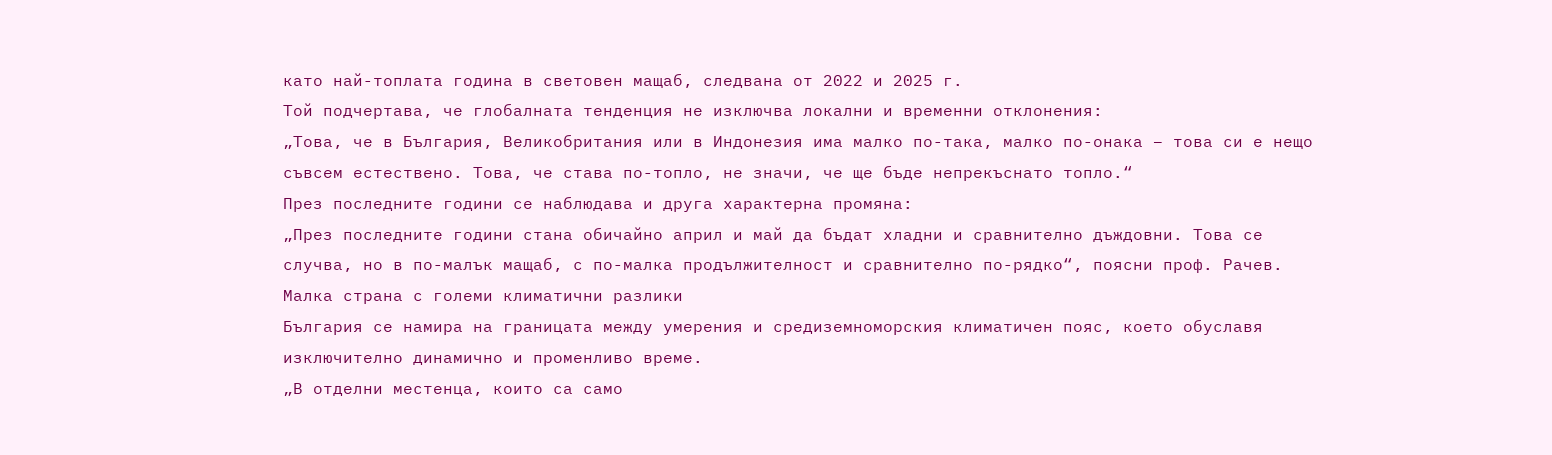като най-топлата година в световен мащаб, следвана от 2022 и 2025 г.
Той подчертава, че глобалната тенденция не изключва локални и временни отклонения:
„Това, че в България, Великобритания или в Индонезия има малко по-така, малко по-онака – това си е нещо съвсем естествено. Това, че става по-топло, не значи, че ще бъде непрекъснато топло.“
През последните години се наблюдава и друга характерна промяна:
„През последните години стана обичайно април и май да бъдат хладни и сравнително дъждовни. Това се случва, но в по-малък мащаб, с по-малка продължителност и сравнително по-рядко“, поясни проф. Рачев.
Малка страна с големи климатични разлики
България се намира на границата между умерения и средиземноморския климатичен пояс, което обуславя изключително динамично и променливо време.
„В отделни местенца, които са само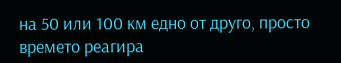на 50 или 100 км едно от друго, просто времето реагира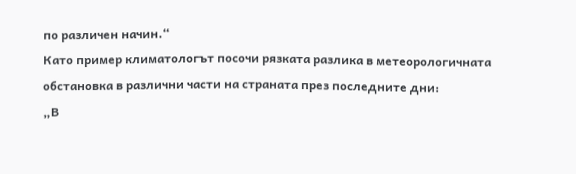по различен начин.“
Като пример климатологът посочи рязката разлика в метеорологичната обстановка в различни части на страната през последните дни:
„В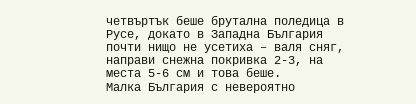четвъртък беше брутална поледица в Русе, докато в Западна България почти нищо не усетиха – валя сняг, направи снежна покривка 2-3, на места 5-6 см и това беше.
Малка България с невероятно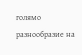голямо разнообразие на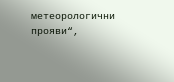метеорологични прояви“,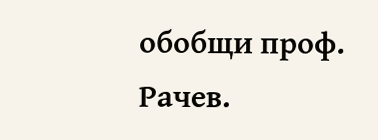обобщи проф. Рачев.